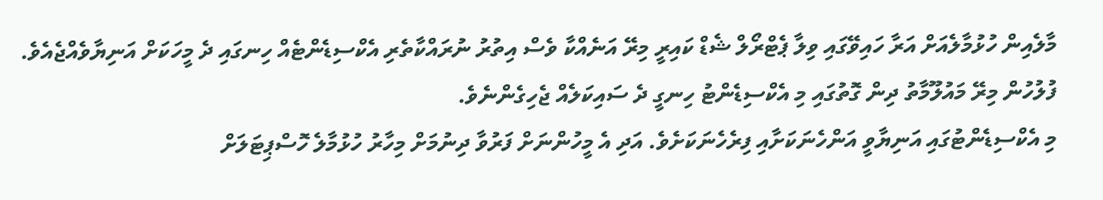މާލެއިން ހުޅުމާލެއަށް އަރާ ހައިވޭގައި ވިލާ ޕެޓްރޯލް ޝެޑް ކައިރީ މިރޭ އަނެއްކާ ވެސް އިތުރު ނުރައްކާތެރި އެކްސިޑެންޓެއް ހިނގައި ދެ މީހަކަށް އަނިޔާވެއްޖެއެވެ.
ފުލުހުން މިރޭ މައުލޫމާތު ދިން ގޮތުގައި މި އެކްސިޑެންޓު ހިނގީ ދެ ސައިކަލެއް ޖެހިގެންނެވެ.
މި އެކްސިޑެންޓުގައި އަނިޔާވީ އަންހެނަކަށާއި ފިރެހެނަކަށެވެ. އަދި އެ މީހުންނަށް ފަރުވާ ދިނުމަށް މިހާރު ހުޅުމާލެ ހޮސްޕިޓަލަށް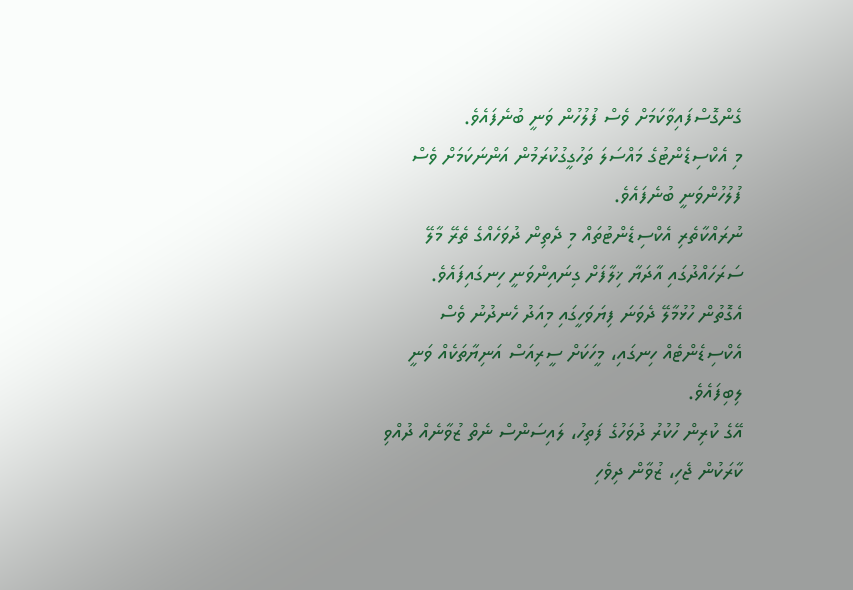ގެންގޮސްފައިވާކަމަށް ވެސް ފުލުހުން ވަނީ ބުނެފައެވެ.
މި އެކްސިޑެންޓުގެ މައްސަލަ ތަހުގީގުކުރަމުން އަންނަކަމަށް ވެސް ފުލުހުންވަނީ ބުނެފައެވެ.
ނުރައްކާތެރި އެކްސިޑެންޓުތައް މި ދެތިން ދުވަހެއްގެ ތެރޭ މާލޭ ސަރަހައްދުގައި އާދަޔާ ޚިލާފަށް ގިނައިންވަނީ ހިނގައިފައެވެ.
އެގޮތުން ހުޅުމާލޭ ދެވަނަ ފިޔަވަހީގައި މިއަދު ހެނދުނު ވެސް އެކްސިޑެންޓެއް ހިނގައި، މީހަކަށް ސީރިއަސް އަނިޔާތަކެއް ވަނީ ލިބިފައެވެ.
އޭގެ ކުރިން ހުކުރު ދުވަހުގެ ފަތިހު، ލައިސަންސް ނެތް ޒުވާނެއް ދުއްވި ކާރަކުން ޖެހި، ޒުވާން ދިވެހި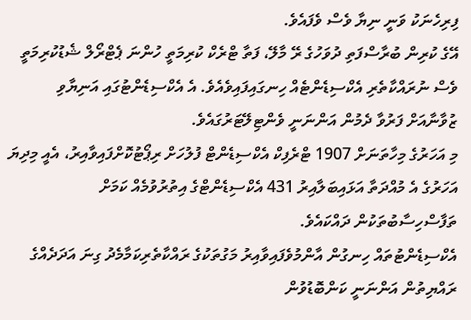ފިރިހެނަކު ވަނީ ނިޔާ ވެސް ވެފައެވެ.
އޭގެ ކުރިން ބުރާސްފަތި ދުވަހުގެ ރޭ މާލޭ، ފަތާ ޓްރެކް ކުރިމަތީ ހުންނަ ޕެޓްރޯލް ޝެޑުކުރިމަތީ ވެސް ނުރައްކާތެރި އެކްސިޑެންޓެއް ހިނގައިފައިވެއެވެ. އެ އެކްސިޑެންޓުގައި އަނިޔާވި ޒުވާނާއަށް ފަރުވާ ދެމުން އަންނަނީ ވެންޓިލޭޓަރުގައެވެ.
މި އަހަރުގެ މިހާތަނަށް 1907 ޓްރެފިކް އެކްސިޑެންޓް ފުލުހަށް ރިޕޯޓުކޮށްފައިވާއިރު، އެއީ މިދިޔަ އަހަރުގެ އެ މުއްދަތާ އަޅައިބަލާއިރު 431 އެކްސިޑެންޓްގެ އިތުރުވުމެއް ކަމަށް ތަފާސްހިސާބުތަކުން ދައްކައެވެ.
އެކްސިޑެންޓުތައް ހިނގުން އާންމުވެފައިވާއިރު މަގުތަކުގެ ރައްކާތެރިކަމާމެދު ގިނަ އަދަދެއްގެ ރައްޔިތުން އަންނަނީ ކަންބޮޑުވުން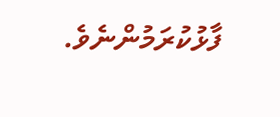ފާޅުކުރަމުންނެވެ.